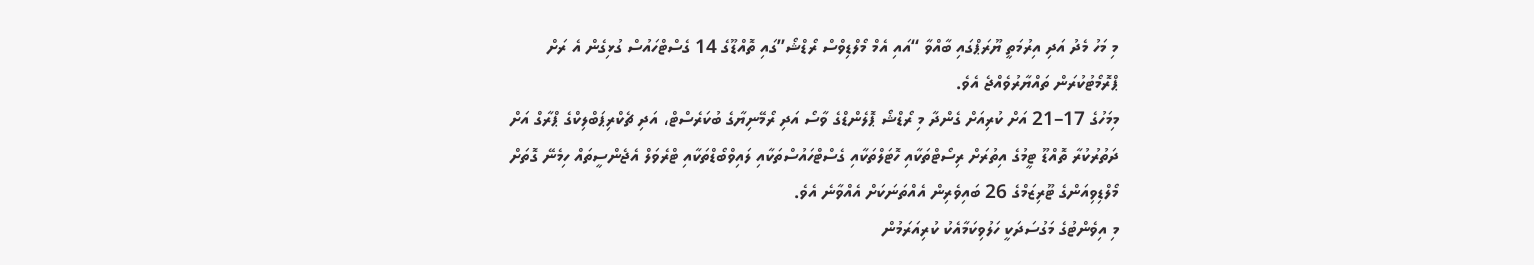މި މަހު މެދު އަދި އިރުމަތީ ޔޫރަޕްގައި ބާއްވާ “އައި އެމް މޯލްޑިވްސް ރޯޑްޝޯ”ގައި ތޮއްޑޫގެ 14 ގެސްޓްހައުސް ގުޅިގެން އެ ރަށް ޕްރޮމޯޓުކުރަން ތައްޔާރުވެއްޖެ އެވެ.
މިމަހުގެ 17–21 އަށް ކުރިއަށް ގެންދާ މި ރޯޑްޝޯ ޕޮލެންޑްގެ ވާސޯ އަދި ރޯމޭނިޔާގެ ބުކަރެސްޓް، އަދި ޗެކްރިޕަބްލިކްގެ ޕްރާގް އަށް ދަތުރުކުރާ ތޮއްޑޫ ޓީމުގެ އިތުރަށް ރިސޯޓްތަކާއި ހޮޓަލްތަކާއި ގެސްޓްހައުސްތަކާއި ލައިވްބޯޑްތަކާއި ޓްރެވަލް އެޖެންސީތައް ހިމެނޭ ގޮތަށް މޯލްޑިވިއަންގެ ޓޫރިޒަމްގެ 26 ބައިވެރިން އެއްތަނަކަށް އެއްވާނެ އެވެ.
މި އިވެންޓުގެ މަގުސަދަކީ ހަލުވިކަމާއެކު ކުރިއަރަމުން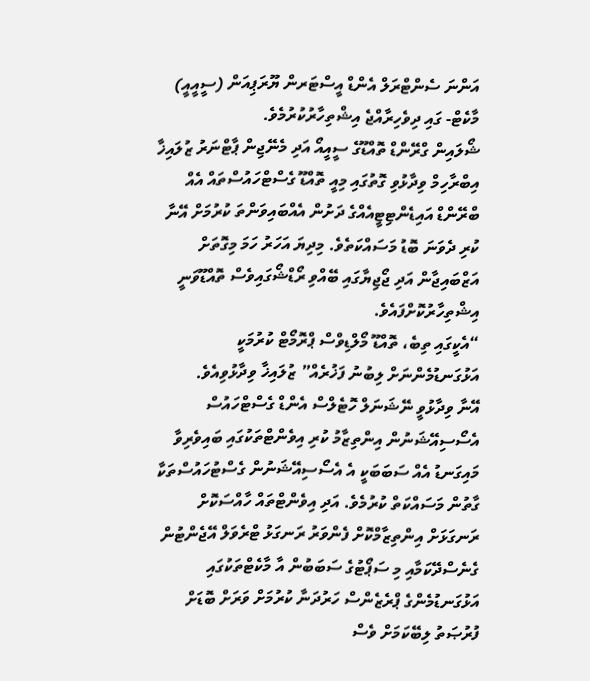އަންނަ ސެންޓްރަލް އެންޑް އީސްޓަރން ޔޫރަޕިއަން (ސީއީއީ) މާކެޓް- ގައި ދިވެހިރާއްޖެ އިޝްތިހާރުކުރުމެވެ.
ޝޯލައިން ގްރޭންޑް ތޮއްޑޫގެ ސީއީއޯ އަދި މެނޭޖިން ޕާޓްނަރު ޒުލައިޚާ އިބްރާހިމް ވިދާޅުވި ގޮތުގައި މިއީ ތޮއްޑޫ ގެސްޓްހައުސްތައް އެއް ބްރޭންޑް އައިޑެންޓިޓީއެއްގެ ދަށުން އެއްބައިވަންތަ ކުރުމަށް އޭނާ ކުރި ދެވަނަ ބޮޑު މަސައްކަތެވެ. މިދިޔަ އަހަރު ހަމަ މިގޮތަށް އަޒްބައިޖާން އަދި ޖޯޖިޔާގައި ބޭއްވި ރޯޑްޝޯގައިވެސް ތޮއްޑޫވަނީ އިޝްތިހާރުކޮށްފައެވެ.
“އެކީގައި ތިބެ، ތޮއްޑޫ މޯލްޑިވްސް ޕްރޮމޯޓް ކުރުމަކީ އަޅުގަނޑުމެންނަށް ލިބުނު ފަޚުރެއް” ޒުލައިޚާ ވިދާޅުވިއެވެ.
އޭނާ ވިދާޅުވީ ނޭޝަނަލް ހޮޓެލްސް އެންޑް ގެސްޓްހައުސް އެސޯސިއޭޝަނުން އިންތިޒާމު ކުރި އިވެންޓްތަކުގައި ބައިވެރިވާ މައިގަނޑު އެއް ސަބަބަކީ އެ އެސޯސިއޭޝަނުން ގެސްޓުހައުސްތަކާ ގާތުން މަސައްކަތް ކުރުމެވެ. އަދި އިވެންޓްތައް ހާއްސަކޮށް ރަނގަޅަށް އިންތިޒާމްކޮށް ފެންވަރު ރަނގަޅު ޓްރެވަލް އޭޖެންޓުން ގެނެސްދޭކަމާއި މި ސަޕޯޓުގެ ސަބަބުން އާ މާކެޓްތަކުގައި އަޅުގަނޑުމެންގެ ޕްރެޒެންސް ހަރުދަނާ ކުރުމަށް ވަރަށް ބޮޑަށް ފުރުޞަތު ލިބޭކަމަށް ވެސް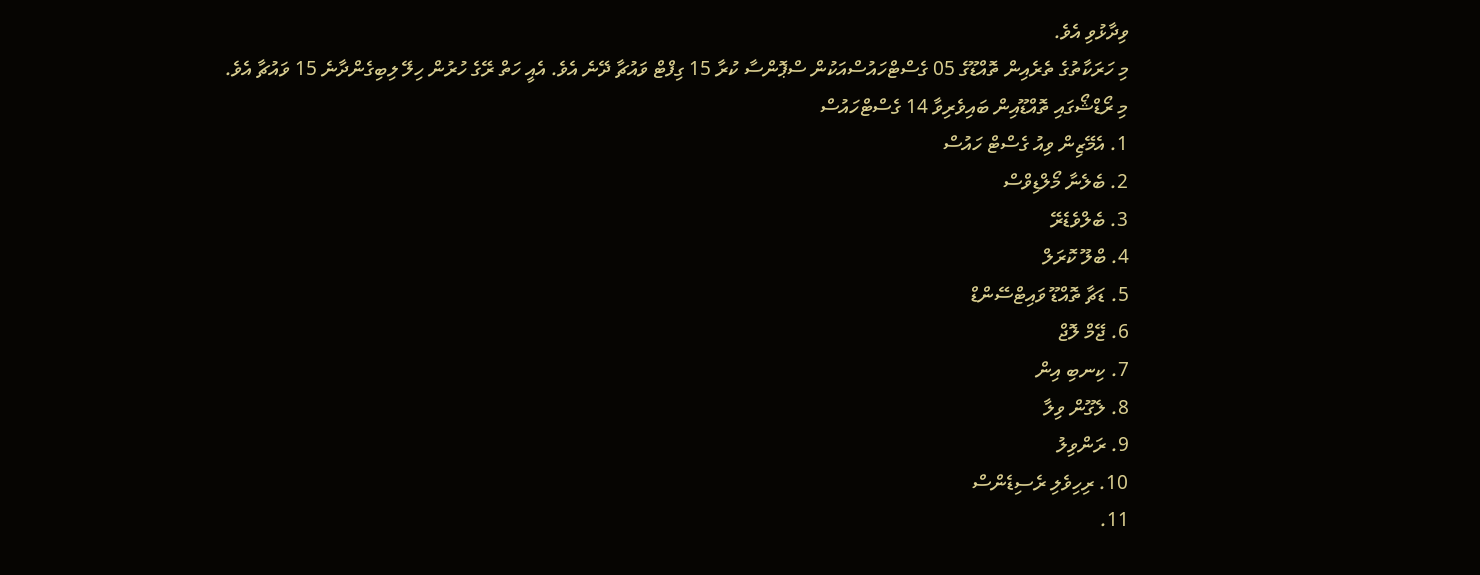ވިދާޅުވި އެވެ.
މި ހަރަކާތުގެ ތެރެއިން ތޮއްޑޫގެ 05 ގެސްޓްހައުސްއަކުން ސްޕޮންސާ ކުރާ 15 ގިފްޓް ވައުޗާ ދޭނެ އެވެ. އެއީ ހަތް ރޭގެ ހުރުން ހިލޭ ލިބިގެންދާނެ 15 ވައުޗާ އެވެ.
މި ރޯޑްޝޯގައި ތޮއްޑޫއިން ބައިވެރިވާ 14 ގެސްޓްހައުސް
1. އެމޭޒިން ވިއު ގެސްޓް ހައުސް
2. ބެލެނާ މޯލްޑިވްސް
3. ބެލްވެޑެރޭ
4. ބްލޫ ކޮރަލް
5. ޑަޗާ ތޮއްޑޫ ވައިޓްސޭންޑް
6. ޖޭމް ލޮޖް
7. ކިނބި އިން
8. ލެގޫން ވިލާ
9. ރަންވިލު
10. ރިހިވެލި ރެސިޑެންސް
11.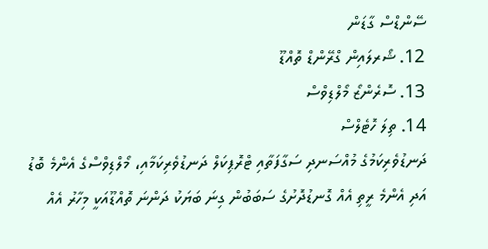ސޭންޑްސް ގާޑަން
12. ޝޯރލައިން ގްރޭންޑް ތޮއްޑޫ
13. ސޮރެންޒޯ މޯލްޑިވްސް
14. ތިލަ ހޮޓެލްސް
ދަނޑުވެރިކަމުގެ މުއްސަނދި ސަގާފަތާއި ޓްރޮޕިކަލް ދަނޑުވެރިކަމާއި، މޯލްޑިވްސްގެ އެންމެ ބޮޑު އަދި އެންމެ ރީތި އެއް ގޮނޑުދޮށުގެ ސަބަބުން ގިނަ ބަޔަކު ދަންނަ ތޮއްޑޫއަކީ މިހާރު އެއް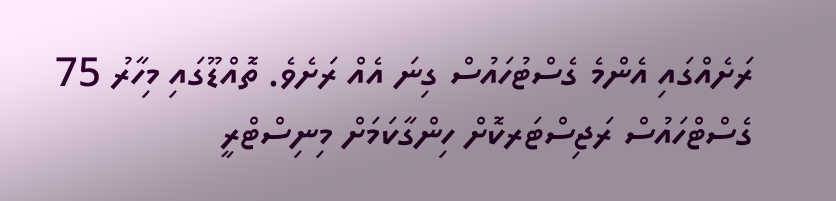ރަށެއްގައި އެންމެ ގެސްޓުހައުސް ގިނަ އެއް ރަށެވެ. ތޮއްޑޫގައި މިހާރު 75 ގެސްޓްހައުސް ރަޖިސްޓަރކޮށް ހިންގާކަމަށް މިނިސްޓްރީ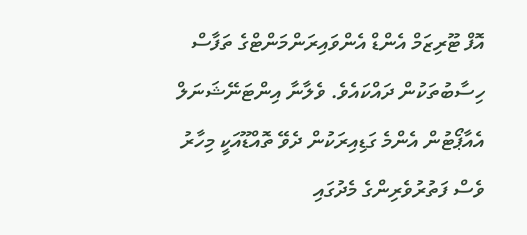އޮފް ޓޫރިޒަމް އެންޑް އެންވައިރަންމަންޓްގެ ތަފާސް ހިސާބުތަކުން ދައްކައެވެ. ވެލާނާ އިންޓަނޭޝަނަލް އެއާޕޯޓުން އެންމެ ގަޑިއިރަކުން ދެވޭ ތޮއްޑޫއަކީ މިހާރު ވެސް ފަތުރުވެރިންގެ މެދުގައި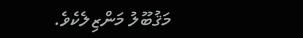މަޤުބޫލު މަންޒިލެކެވެ.